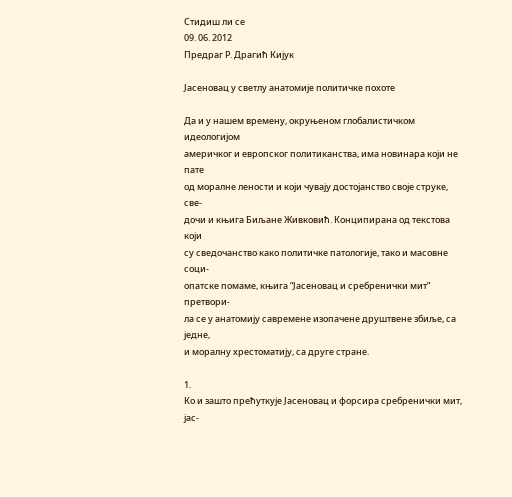Стидиш ли се
09. 06. 2012
Предраг Р. Драгић Кијук

Јасеновац у светлу анатомије политичке похоте

Да и у нашем времену, окруњеном глобалистичком идеологијом
америчког и европског политиканства, има новинара који не пате
од моралне лености и који чувају достојанство своје струке, све-
дочи и књига Биљане Живковић. Конципирана од текстова који
су сведочанство како политичке патологије, тако и масовне соци-
опатске помаме, књига “Јасеновац и сребренички мит” претвори-
ла се у анатомију савремене изопачене друштвене збиље, са једне,
и моралну хрестоматију, са друге стране.

1.
Ко и зашто прећуткује Јасеновац и форсира сребренички мит, јас-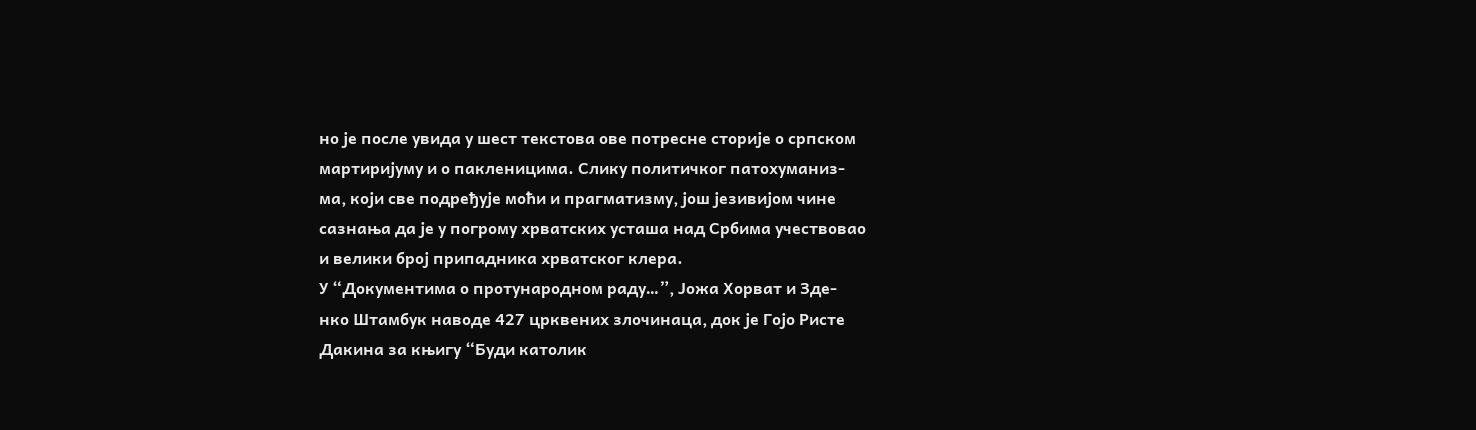но је после увида у шест текстова ове потресне сторије о српском
мартиријуму и о пакленицима. Слику политичког патохуманиз-
ма, који све подређује моћи и прагматизму, још језивијом чине
сазнања да је у погрому хрватских усташа над Србима учествовао
и велики број припадника хрватског клера.
У “Документима о протународном раду…”, Јожа Хорват и Зде-
нко Штамбук наводе 427 црквених злочинаца, док је Гојо Ристе
Дакина за књигу “Буди католик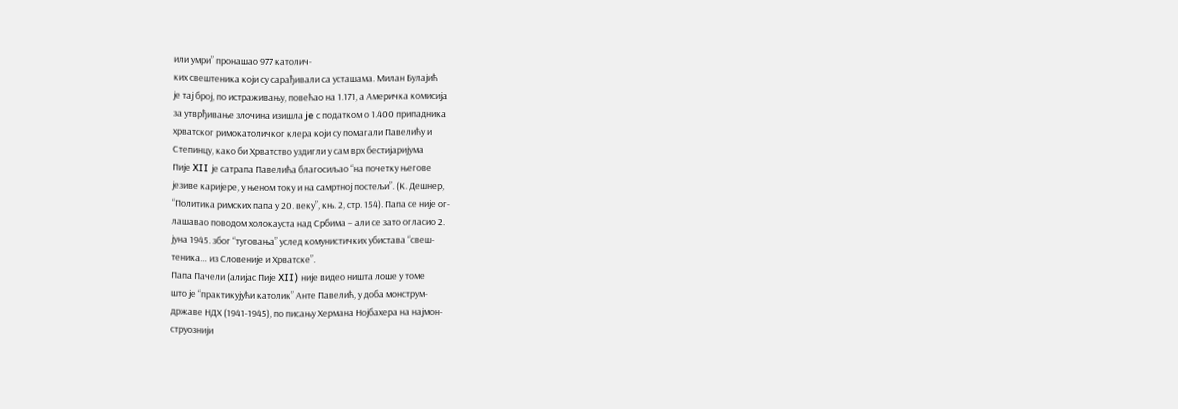или умри” пронашао 977 католич-
ких свештеника који су сарађивали са усташама. Милан Булајић
је тај број, по истраживању, повећао на 1.171, а Америчка комисија
за утврђивање злочина изишла je с податком о 1.400 припадника
хрватског римокатоличког клера који су помагали Павелићу и
Степинцу, како би Хрватство уздигли у сам врх бестијаријума
Пије XII је сатрапа Павелића благосиљао “на почетку његове
језиве каријере, у њеном току и на самртној постељи”. (К. Дешнер,
“Политика римских папа у 20. веку”, књ. 2, стр. 154). Папа се није ог-
лашавао поводом холокауста над Србима – али се зато огласио 2.
јуна 1945. због “туговања” услед комунистичких убистава “свеш-
теника… из Словеније и Хрватске”.
Папа Пачели (алијас Пије XII) није видео ништа лоше у томе
што је “практикујући католик” Анте Павелић, у доба монструм-
државе НДХ (1941-1945), по писању Хермана Нојбахера на најмон-
струознији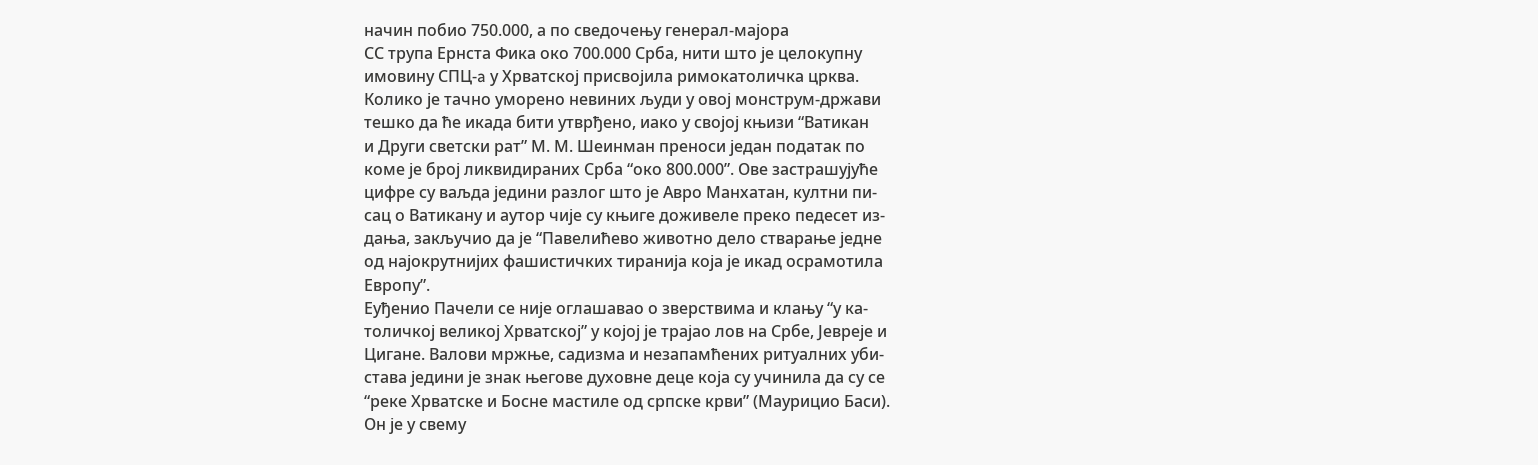начин побио 750.000, а по сведочењу генерал-мајора
СС трупа Ернста Фика око 700.000 Срба, нити што је целокупну
имовину СПЦ-a у Хрватској присвојила римокатоличка црква.
Колико је тачно уморено невиних људи у овој монструм-држави
тешко да ће икада бити утврђено, иако у својој књизи “Ватикан
и Други светски рат” М. М. Шеинман преноси један податак по
коме је број ликвидираних Срба “око 800.000”. Ове застрашујуће
цифре су ваљда једини разлог што је Авро Манхатан, култни пи-
сац о Ватикану и аутор чије су књиге доживеле преко педесет из-
дања, закључио да је “Павелићево животно дело стварање једне
од најокрутнијих фашистичких тиранија која је икад осрамотила
Европу”.
Еуђенио Пачели се није оглашавао о зверствима и клању “у ка-
толичкој великој Хрватској” у којој је трајао лов на Србе, Јевреје и
Цигане. Валови мржње, садизма и незапамћених ритуалних уби-
става једини је знак његове духовне деце која су учинила да су се
“реке Хрватске и Босне мастиле од српске крви” (Маурицио Баси).
Он је у свему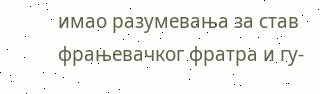имао разумевања за став фрањевачког фратра и гу-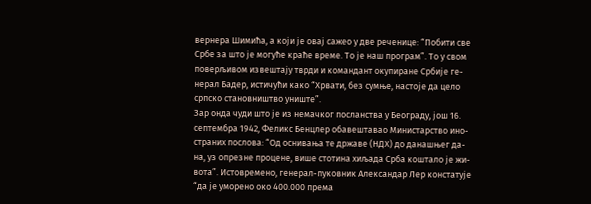вернера Шимића, а који је овај сажео у две реченице: “Побити све
Србе за што је могуће краће време. То је наш програм”. То у свом
поверљивом извештају тврди и командант окупиране Србије ге-
нерал Бадер, истичући како “Хрвати, без сумње, настоје да цело
српско становништво униште”.
Зар онда чуди што је из немачког посланства у Београду, још 16.
септембра 1942, Феликс Бенцлер обавештавао Министарство ино-
страних послова: “Од оснивања те државе (НДХ) до данашњег да-
на, уз опрезне процене, више стотина хиљада Срба коштало је жи-
вота”. Истовремено, генерал-пуковник Александар Лер констатује
“да је уморено око 400.000 према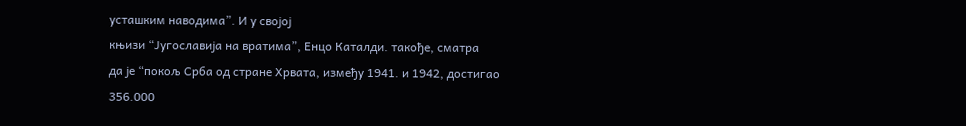усташким наводима”. И у својој
књизи “Југославија на вратима”, Енцо Каталди. такође, сматра
да је “покољ Срба од стране Хрвата, између 1941. и 1942, достигао
356.000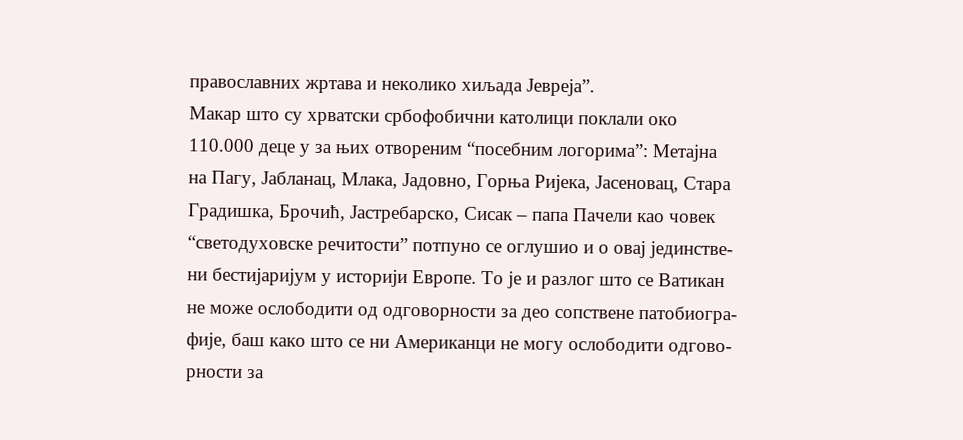православних жртава и неколико хиљада Јевреја”.
Макар што су хрватски србофобични католици поклали око
110.000 деце у за њих отвореним “посебним логорима”: Метајна
на Пагу, Јабланац, Млака, Јадовно, Горња Ријека, Јасеновац, Стара
Градишка, Брочић, Јастребарско, Сисак – папа Пачели као човек
“светодуховске речитости” потпуно се оглушио и о овај јединстве-
ни бестијаријум у историји Европе. То је и разлог што се Ватикан
не може ослободити од одговорности за део сопствене патобиогра-
фије, баш како што се ни Американци не могу ослободити одгово-
рности за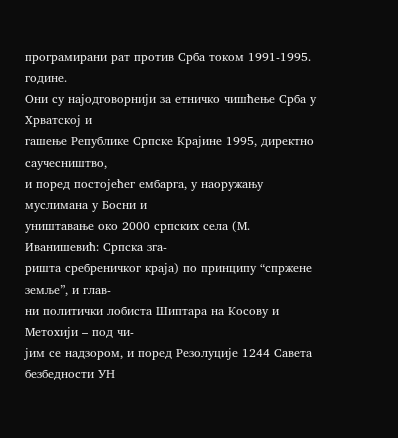програмирани рат против Срба током 1991-1995. године.
Они су најодговорнији за етничко чишћење Срба у Хрватској и
гашење Републике Српске Крајине 1995, директно саучесништво,
и поред постојећег ембарга, у наоружању муслимана у Босни и
уништавање око 2000 српских села (М. Иванишевић: Српска зга-
ришта сребреничког краја) по принципу “спржене земље”, и глав-
ни политички лобиста Шиптара на Косову и Метохији – под чи-
јим се надзором, и поред Резолуције 1244 Савета безбедности УН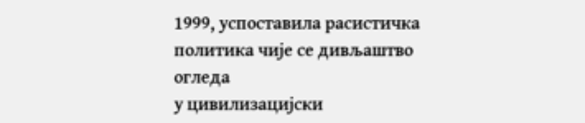1999, успоставила расистичка политика чије се дивљаштво огледа
у цивилизацијски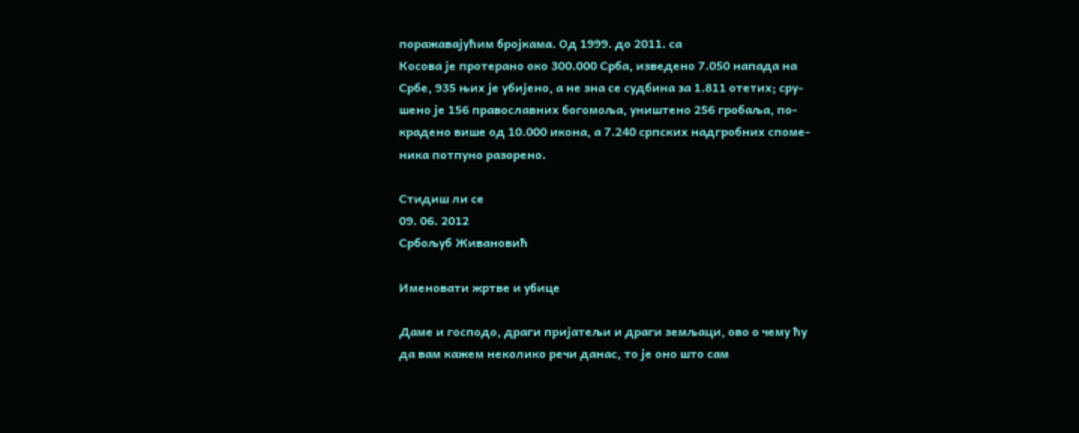поражавајућим бројкама. Од 1999. до 2011. са
Косова је протерано око 300.000 Срба, изведено 7.050 напада на
Србе, 935 њих је убијено, а не зна се судбина за 1.811 отетих; сру-
шено је 156 православних богомоља, уништено 256 гробаља, по-
крадено више од 10.000 икона, а 7.240 српских надгробних споме-
ника потпуно разорено.

Стидиш ли се
09. 06. 2012
Србољуб Живановић

Именовати жртве и убице

Даме и господо, драги пријатељи и драги земљаци, ово о чему ћу
да вам кажем неколико речи данас, то је оно што сам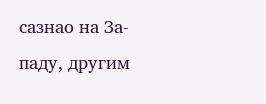сазнао на За-
паду, другим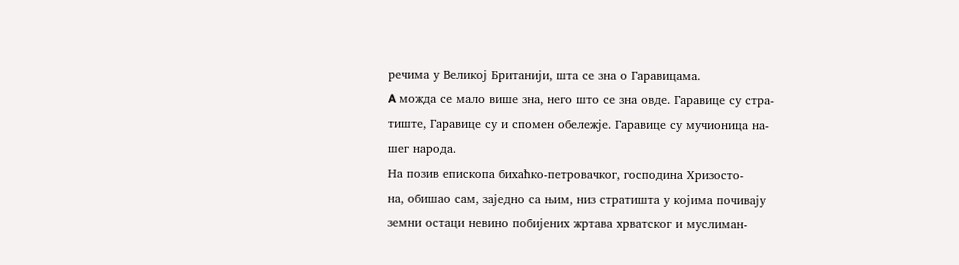речима у Великој Британији, шта се зна о Гаравицама.
A можда се мало више зна, него што се зна овде. Гаравице су стра-
тиште, Гаравице су и спомен обележје. Гаравице су мучионица на-
шег народа.
На позив епископа бихаћко-петровачког, господина Хризосто-
на, обишао сам, заједно са њим, низ стратишта у којима почивају
земни остаци невино побијених жртава хрватског и муслиман-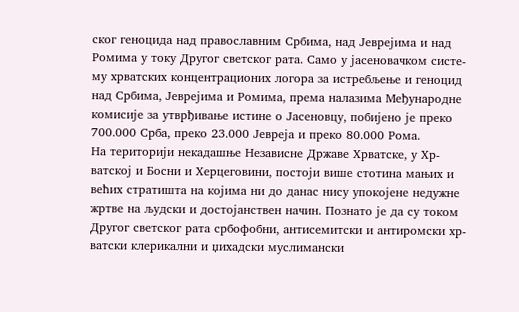ског геноцида над православним Србима, над Јеврејима и над
Ромима у току Другог светског рата. Само у јасеновачком систе-
му хрватских концентрационих логора за истребљење и геноцид
над Србима, Јеврејима и Ромима, према налазима Међународне
комисије за утврђивање истине о Јасеновцу, побијено је преко
700.000 Срба, преко 23.000 Јевреја и преко 80.000 Рома.
На територији некадашње Независне Државе Хрватске, у Хр-
ватској и Босни и Херцеговини, постоји више стотина мањих и
већих стратишта на којима ни до данас нису упокојене недужне
жртве на људски и достојанствен начин. Познато је да су током
Другог светског рата србофобни, антисемитски и антиромски хр-
ватски клерикални и џихадски муслимански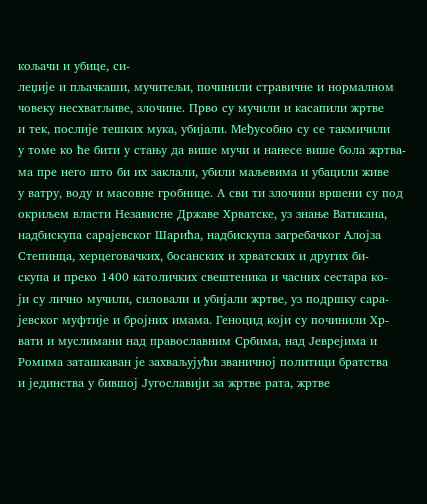кољачи и убице, си-
леџије и пљачкаши, мучитељи, починили стравичне и нормалном
човеку несхватљиве, злочине. Прво су мучили и касапили жртве
и тек, послије тешких мука, убијали. Међусобно су се такмичили
у томе ко ће бити у стању да више мучи и нанесе више бола жртва-
ма пре него што би их заклали, убили маљевима и убацили живе
у ватру, воду и масовне гробнице. А сви ти злочини вршени су под
окриљем власти Независне Државе Хрватске, уз знање Ватикана,
надбискупа сарајевског Шарића, надбискупа загребачког Алојза
Степинца, херцеговачких, босанских и хрватских и других би-
скупа и преко 1400 католичких свештеника и часних сестара ко-
ји су лично мучили, силовали и убијали жртве, уз подршку сара-
јевског муфтије и бројних имама. Геноцид који су починили Хр-
вати и муслимани над православним Србима, над Јеврејима и
Ромима заташкаван је захваљујући званичној политици братства
и јединства у бившој Југославији за жртве рата, жртве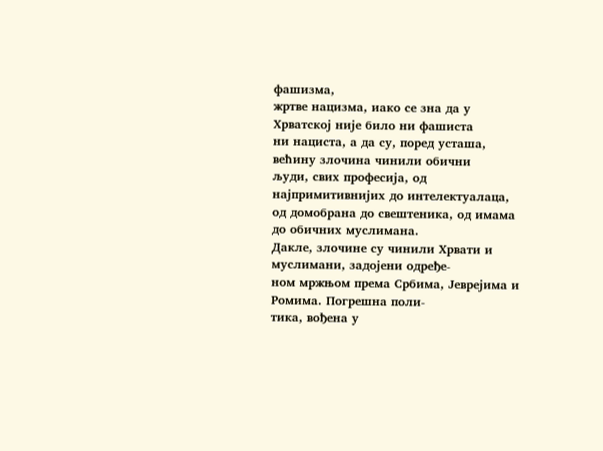фашизма,
жртве нацизма, иако се зна да у Хрватској није било ни фашиста
ни нациста, а да су, поред усташа, већину злочина чинили обични
људи, свих професија, од најпримитивнијих до интелектуалаца,
од домобрана до свештеника, од имама до обичних муслимана.
Дакле, злочине су чинили Хрвати и муслимани, задојени одређе-
ном мржњом према Србима, Јеврејима и Ромима. Погрешна поли-
тика, вођена у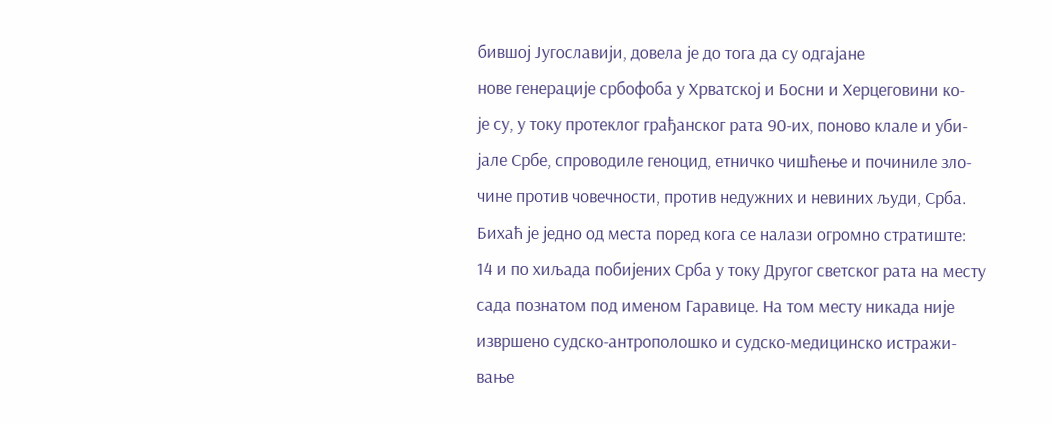бившој Југославији, довела је до тога да су одгајане
нове генерације србофоба у Хрватској и Босни и Херцеговини ко-
је су, у току протеклог грађанског рата 90-их, поново клале и уби-
јале Србе, спроводиле геноцид, етничко чишћење и починиле зло-
чине против човечности, против недужних и невиних људи, Срба.
Бихаћ је једно од места поред кога се налази огромно стратиште:
14 и по хиљада побијених Срба у току Другог светског рата на месту
сада познатом под именом Гаравице. На том месту никада није
извршено судско-антрополошко и судско-медицинско истражи-
вање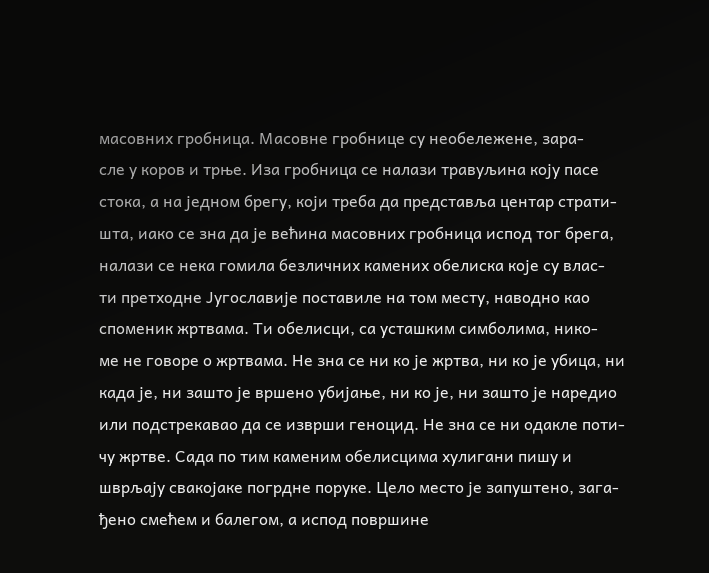масовних гробница. Масовне гробнице су необележене, зара-
сле у коров и трње. Иза гробница се налази травуљина коју пасе
стока, а на једном брегу, који треба да представља центар страти-
шта, иако се зна да је већина масовних гробница испод тог брега,
налази се нека гомила безличних камених обелиска које су влас-
ти претходне Југославије поставиле на том месту, наводно као
споменик жртвама. Ти обелисци, са усташким симболима, нико-
ме не говоре о жртвама. Не зна се ни ко је жртва, ни ко је убица, ни
када је, ни зашто је вршено убијање, ни ко је, ни зашто је наредио
или подстрекавао да се изврши геноцид. Не зна се ни одакле поти-
чу жртве. Сада по тим каменим обелисцима хулигани пишу и
шврљају свакојаке погрдне поруке. Цело место је запуштено, зага-
ђено смећем и балегом, а испод површине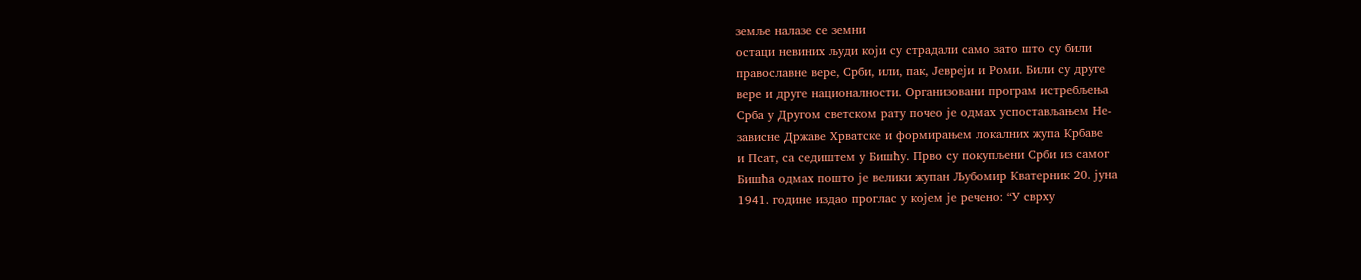земље налазе се земни
остаци невиних људи који су страдали само зато што су били
православне вере, Срби, или, пак, Јевреји и Роми. Били су друге
вере и друге националности. Организовани програм истребљења
Срба у Другом светском рату почео је одмах успостављањем Не-
зависне Државе Хрватске и формирањем локалних жупа Крбаве
и Псат, са седиштем у Бишћу. Прво су покупљени Срби из самог
Бишћа одмах пошто је велики жупан Љубомир Кватерник 20. јуна
1941. године издао проглас у којем је речено: “У сврху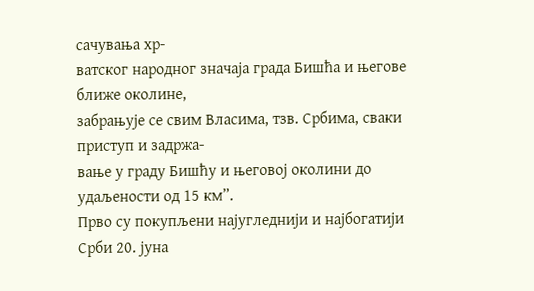сачувања хр-
ватског народног значаја града Бишћа и његове ближе околине,
забрањује се свим Власима, тзв. Србима, сваки приступ и задржа-
вање у граду Бишћу и његовој околини до удаљености од 15 км”.
Прво су покупљени најугледнији и најбогатији Срби 20. јуна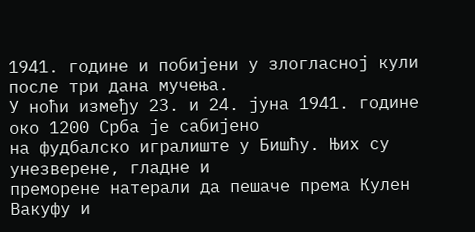1941. године и побијени у злогласној кули после три дана мучења.
У ноћи између 23. и 24. јуна 1941. године око 1200 Срба је сабијено
на фудбалско игралиште у Бишћу. Њих су унезверене, гладне и
преморене натерали да пешаче према Кулен Вакуфу и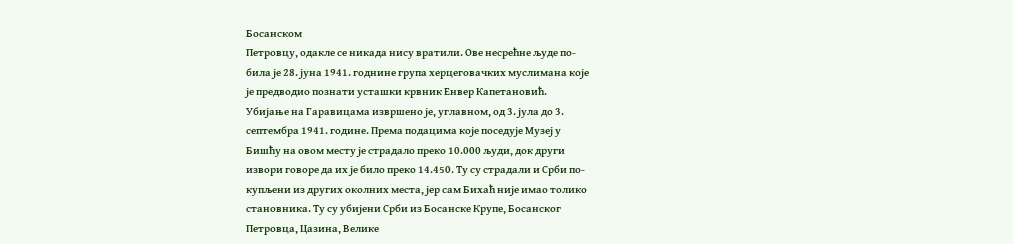Босанском
Петровцу, одакле се никада нису вратили. Ове несрећне људе по-
била је 28. јуна 1941. годнине група херцеговачких муслимана које
је предводио познати усташки крвник Енвер Капетановић.
Убијање на Гаравицама извршено је, углавном, од 3. јула до 3.
септембра 1941. године. Према подацима које поседује Музеј у
Бишћу на овом месту је страдало преко 10.000 људи, док други
извори говоре да их је било преко 14.450. Ту су страдали и Срби по-
купљени из других околних места, јер сам Бихаћ није имао толико
становника. Ту су убијени Срби из Босанске Крупе, Босанског
Петровца, Цазина, Велике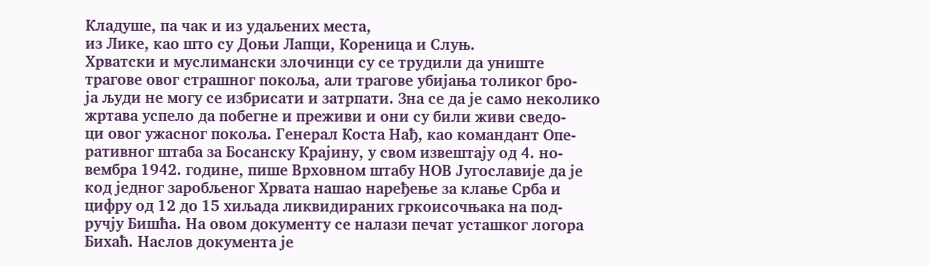Кладуше, па чак и из удаљених места,
из Лике, као што су Доњи Лапци, Кореница и Слуњ.
Хрватски и муслимански злочинци су се трудили да униште
трагове овог страшног покоља, али трагове убијања толиког бро-
ја људи не могу се избрисати и затрпати. Зна се да је само неколико
жртава успело да побегне и преживи и они су били живи сведо-
ци овог ужасног покоља. Генерал Коста Нађ, као командант Опе-
ративног штаба за Босанску Крајину, у свом извештају од 4. но-
вембра 1942. године, пише Врховном штабу НОВ Југославије да је
код једног заробљеног Хрвата нашао наређење за клање Срба и
цифру од 12 до 15 хиљада ликвидираних гркоисочњака на под-
ручју Бишћа. На овом документу се налази печат усташког логора
Бихаћ. Наслов документа је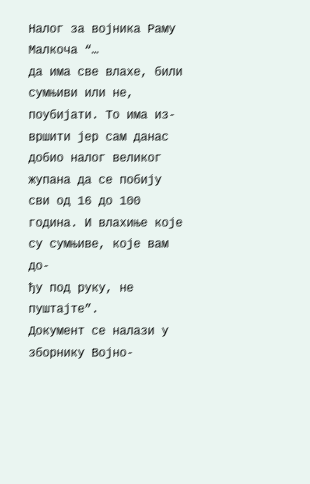Налог за војника Раму Малкоча “…
да има све влахе, били сумњиви или не, поубијати. То има из-
вршити јер сам данас добио налог великог жупана да се побију
сви од 16 до 100 година. И влахиње које су сумњиве, које вам до-
ђу под руку, не пуштајте”.
Документ се налази у зборнику Војно-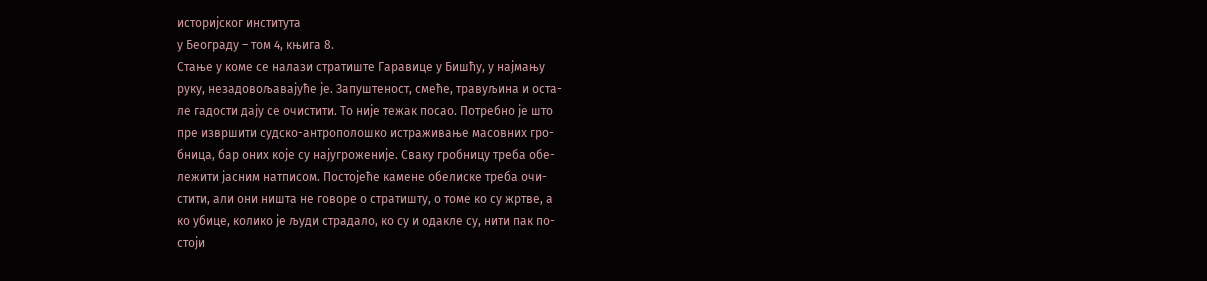историјског института
у Београду – том 4, књига 8.
Стање у коме се налази стратиште Гаравице у Бишћу, у најмању
руку, незадовољавајуће је. Запуштеност, смеће, травуљина и оста-
ле гадости дају се очистити. То није тежак посао. Потребно је што
пре извршити судско-антрополошко истраживање масовних гро-
бница, бар оних које су најугроженије. Сваку гробницу треба обе-
лежити јасним натписом. Постојеће камене обелиске треба очи-
стити, али они ништа не говоре о стратишту, о томе ко су жртве, а
ко убице, колико је људи страдало, ко су и одакле су, нити пак по-
стоји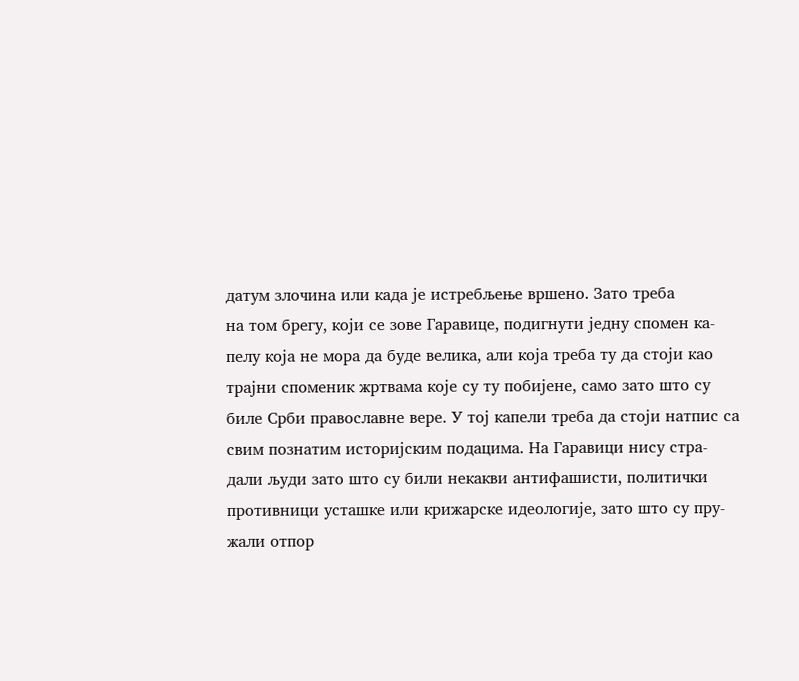датум злочина или када је истребљење вршено. Зато треба
на том брегу, који се зове Гаравице, подигнути једну спомен ка-
пелу која не мора да буде велика, али која треба ту да стоји као
трајни споменик жртвама које су ту побијене, само зато што су
биле Срби православне вере. У тој капели треба да стоји натпис са
свим познатим историјским подацима. На Гаравици нису стра-
дали људи зато што су били некакви антифашисти, политички
противници усташке или крижарске идеологије, зато што су пру-
жали отпор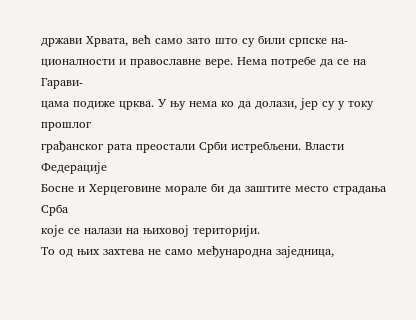држави Хрвата, већ само зато што су били српске на-
ционалности и православне вере. Нема потребе да се на Гарави-
цама подиже црква. У њу нема ко да долази, јер су у току прошлог
грађанског рата преостали Срби истребљени. Власти Федерације
Босне и Херцеговине морале би да заштите место страдања Срба
које се налази на њиховој територији.
То од њих захтева не само међународна заједница,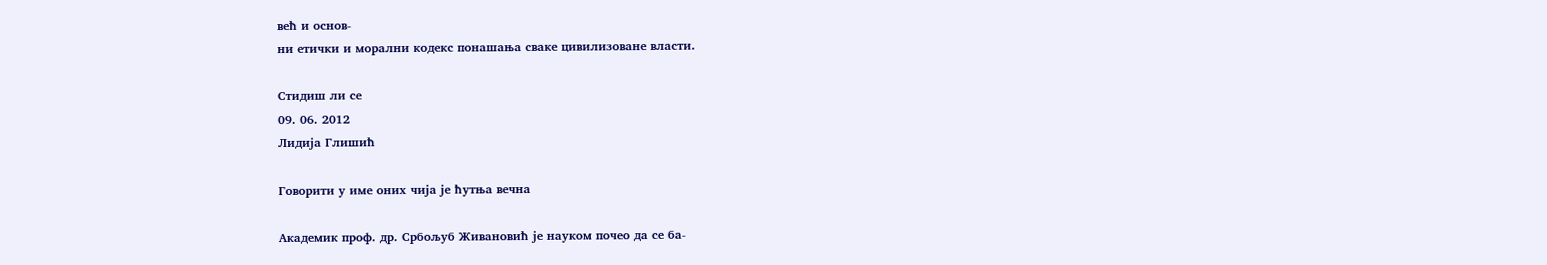већ и основ-
ни етички и морални кодекс понашања сваке цивилизоване власти.

Стидиш ли се
09. 06. 2012
Лидија Глишић

Говорити у име оних чија је ћутња вечна

Академик проф. др. Србољуб Живановић је науком почео да се ба-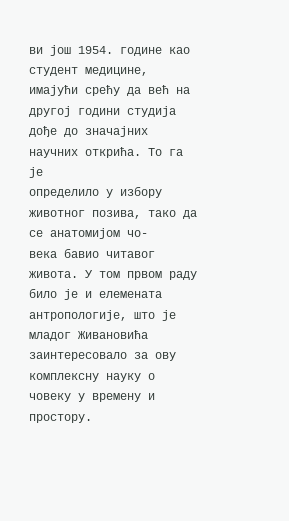ви још 1954. године као студент медицине, имајући срећу да већ на
другој години студија дође до значајних научних открића. То га је
определило у избору животног позива, тако да се анатомијом чо-
века бавио читавог живота. У том првом раду било је и елемената
антропологије, што је младог Живановића заинтересовало за ову
комплексну науку о човеку у времену и простору.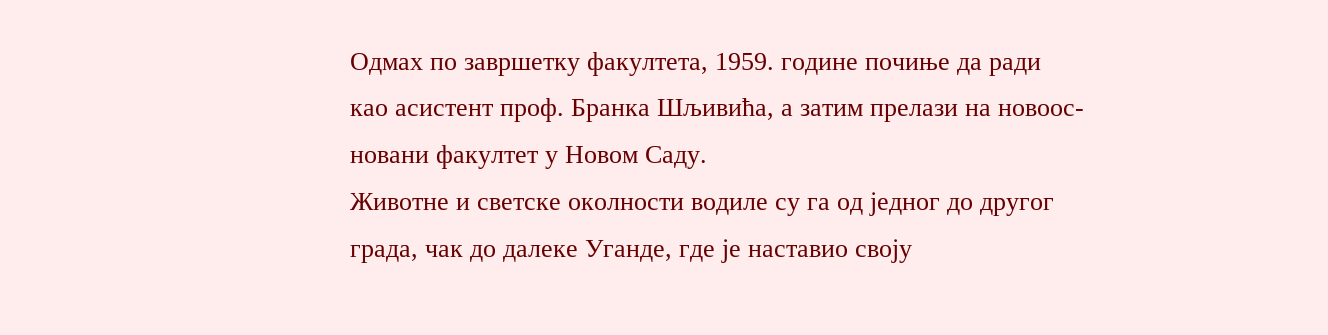Одмах по завршетку факултета, 1959. године почиње да ради
као асистент проф. Бранка Шљивића, а затим прелази на новоос-
новани факултет у Новом Саду.
Животне и светске околности водиле су га од једног до другог
града, чак до далеке Уганде, где је наставио своју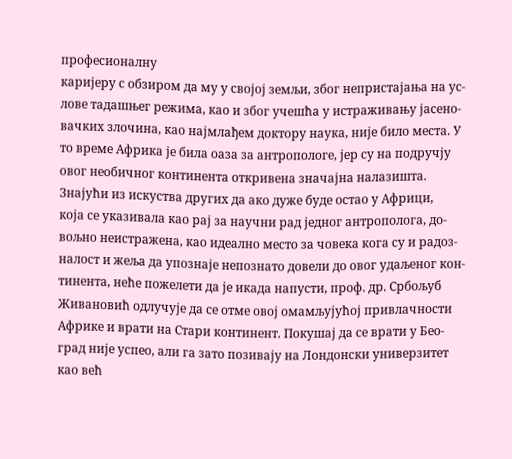професионалну
каријеру с обзиром да му у својој земљи, због непристајања на ус-
лове тадашњег режима, као и због учешћа у истраживању јасено-
вачких злочина, као најмлађем доктору наука, није било места. У
то време Африка је била оаза за антропологе, јер су на подручју
овог необичног континента откривена значајна налазишта.
Знајући из искуства других да ако дуже буде остао у Африци,
која се указивала као рај за научни рад једног антрополога, до-
вољно неистражена, као идеално место за човека кога су и радоз-
налост и жеља да упознаје непознато довели до овог удаљеног кон-
тинента, неће пожелети да је икада напусти, проф. др. Србољуб
Живановић одлучује да се отме овој омамљујућој привлачности
Африке и врати на Стари континент. Покушај да се врати у Бео-
град није успео, али га зато позивају на Лондонски универзитет
као већ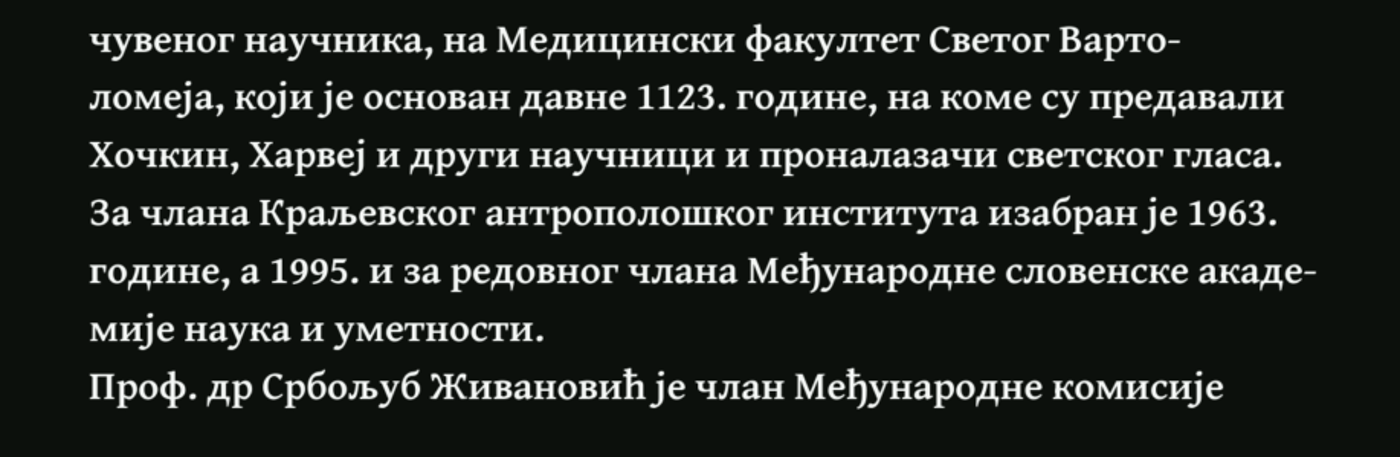чувеног научника, на Медицински факултет Светог Варто-
ломеја, који је основан давне 1123. године, на коме су предавали
Хочкин, Харвеј и други научници и проналазачи светског гласа.
За члана Краљевског антрополошког института изабран је 1963.
године, а 1995. и за редовног члана Међународне словенске акаде-
мије наука и уметности.
Проф. др Србољуб Живановић је члан Међународне комисије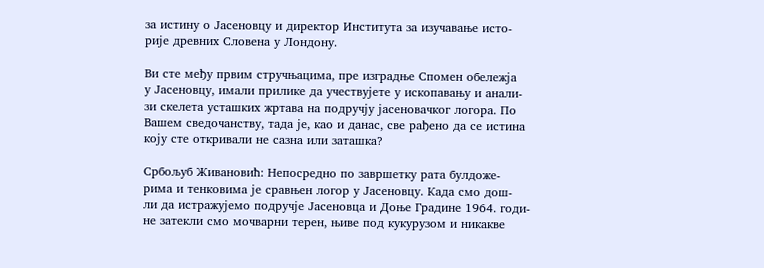за истину о Јасеновцу и директор Института за изучавање исто-
рије древних Словена у Лондону.

Ви сте међу првим стручњацима, пре изградње Спомен обележја
у Јасеновцу, имали прилике да учествујете у ископавању и анали-
зи скелета усташких жртава на подручју јасеновачког логора. По
Вашем сведочанству, тада је, као и данас, све рађено да се истина
коју сте откривали не сазна или заташка?

Србољуб Живановић: Непосредно по завршетку рата булдоже-
рима и тенковима је сравњен логор у Јасеновцу. Када смо дош-
ли да истражујемо подручје Јасеновца и Доње Градине 1964. годи-
не затекли смо мочварни терен, њиве под кукурузом и никакве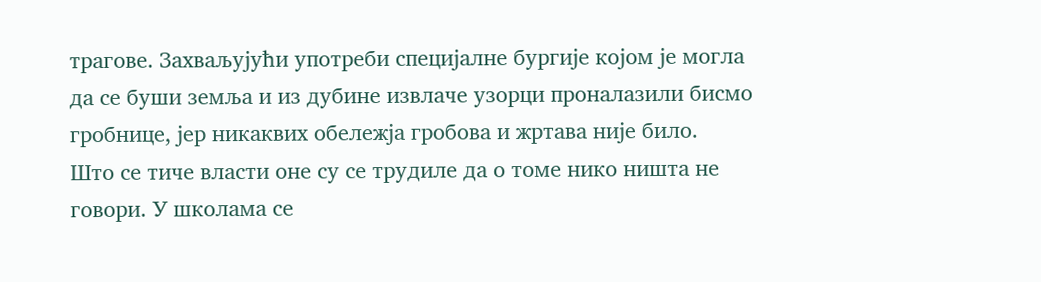трагове. Захваљујући употреби специјалне бургије којом је могла
да се буши земља и из дубине извлаче узорци проналазили бисмо
гробнице, јер никаквих обележја гробова и жртава није било.
Што се тиче власти оне су се трудиле да о томе нико ништа не
говори. У школама се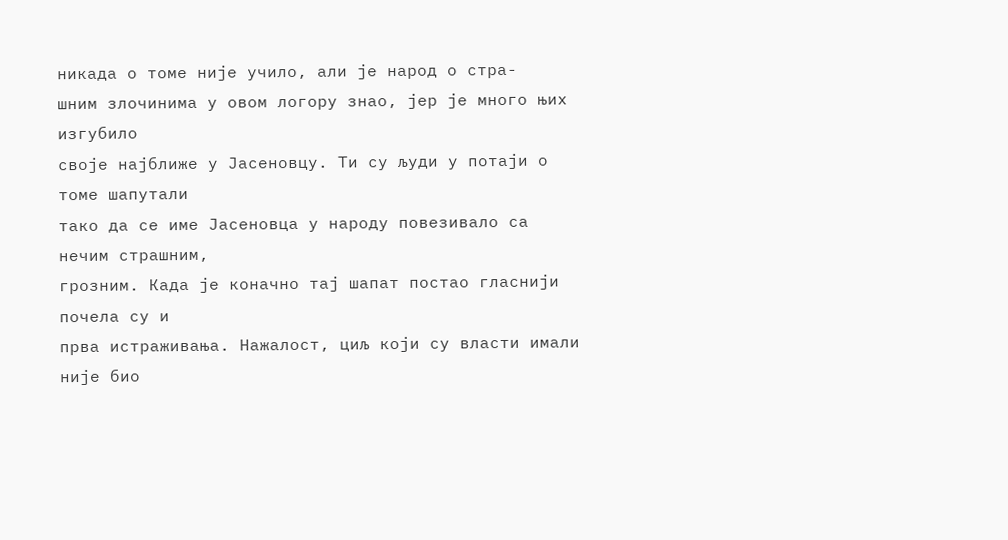никада о томе није учило, али је народ о стра-
шним злочинима у овом логору знао, јер је много њих изгубило
своје најближе у Јасеновцу. Ти су људи у потаји о томе шапутали
тако да се име Јасеновца у народу повезивало са нечим страшним,
грозним. Када је коначно тај шапат постао гласнији почела су и
прва истраживања. Нажалост, циљ који су власти имали није био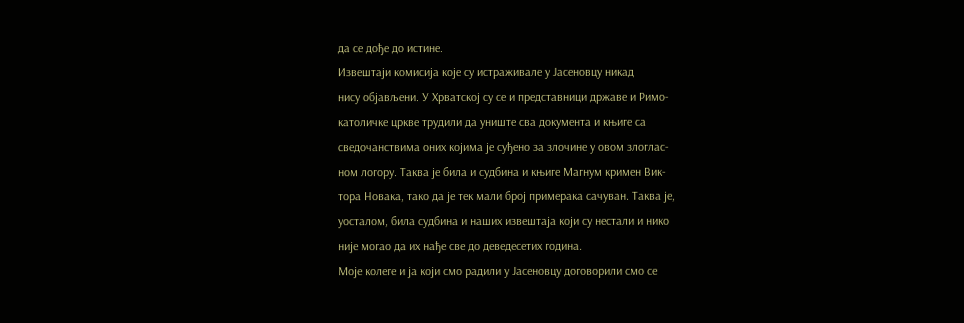да се дође до истине.
Извештаји комисија које су истраживале у Јасеновцу никад
нису објављени. У Хрватској су се и представници државе и Римо-
католичке цркве трудили да униште сва документа и књиге са
сведочанствима оних којима је суђено за злочине у овом злоглас-
ном логору. Таква је била и судбина и књиге Магнум кримен Вик-
тора Новака, тако да је тек мали број примерака сачуван. Таква је,
уосталом, била судбина и наших извештаја који су нестали и нико
није могао да их нађе све до деведесетих година.
Моје колеге и ја који смо радили у Јасеновцу договорили смо се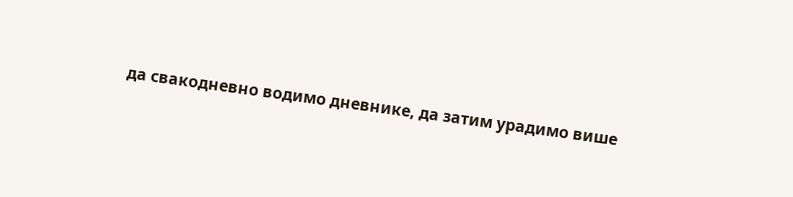да свакодневно водимо дневнике, да затим урадимо више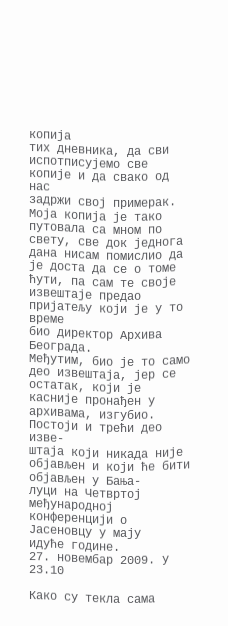копија
тих дневника, да сви испотписујемо све копије и да свако од нас
задржи свој примерак. Моја копија је тако путовала са мном по
свету, све док једнога дана нисам помислио да је доста да се о томе
ћути, па сам те своје извештаје предао пријатељу који је у то време
био директор Архива Београда.
Међутим, био је то само део извештаја, јер се остатак, који је
касније пронађен у архивама, изгубио. Постоји и трећи део изве-
штаја који никада није објављен и који ће бити објављен у Бања-
луци на Четвртој међународној конференцији о Јасеновцу у мају
идуће године.
27. новембар 2009. у 23.10

Како су текла сама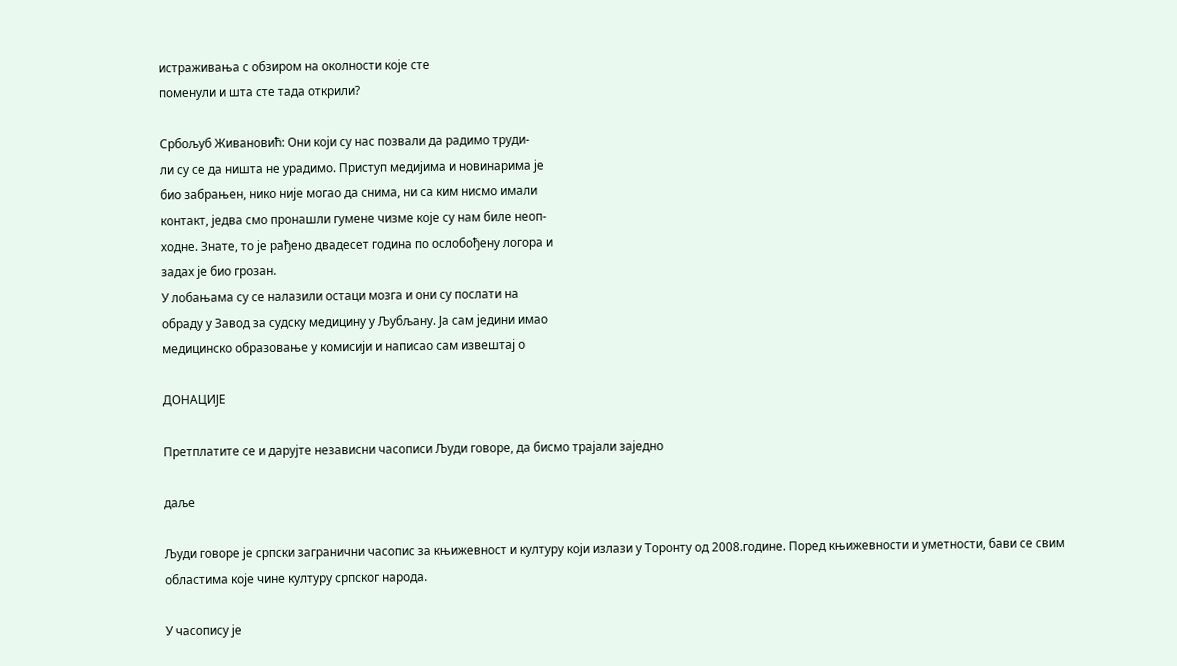истраживања с обзиром на околности које сте
поменули и шта сте тада открили?

Србољуб Живановић: Они који су нас позвали да радимо труди-
ли су се да ништа не урадимо. Приступ медијима и новинарима је
био забрањен, нико није могао да снима, ни са ким нисмо имали
контакт, једва смо пронашли гумене чизме које су нам биле неоп-
ходне. Знате, то је рађено двадесет година по ослобођену логора и
задах је био грозан.
У лобањама су се налазили остаци мозга и они су послати на
обраду у Завод за судску медицину у Љубљану. Ја сам једини имао
медицинско образовање у комисији и написао сам извештај о

ДОНАЦИЈЕ

Претплатите се и дарујте независни часописи Људи говоре, да бисмо трајали заједно

даље

Људи говоре је српски загранични часопис за књижевност и културу који излази у Торонту од 2008.године. Поред књижевности и уметности, бави се свим областима које чине културу српског народа.

У часопису је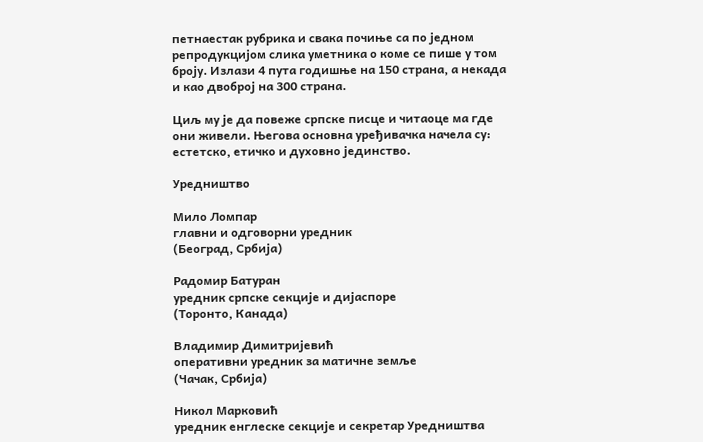петнаестак рубрика и свака почиње са по једном репродукцијом слика уметника о коме се пише у том броју. Излази 4 пута годишње на 150 страна, а некада и као двоброј на 300 страна.

Циљ му је да повеже српске писце и читаоце ма где они живели. Његова основна уређивачка начела су: естетско, етичко и духовно јединство.

Уредништво

Мило Ломпар
главни и одговорни уредник
(Београд, Србија)

Радомир Батуран
уредник српске секције и дијаспоре
(Торонто, Канада)

Владимир Димитријевић
оперативни уредник за матичне земље
(Чачак, Србија)

Никол Марковић
уредник енглеске секције и секретар Уредништва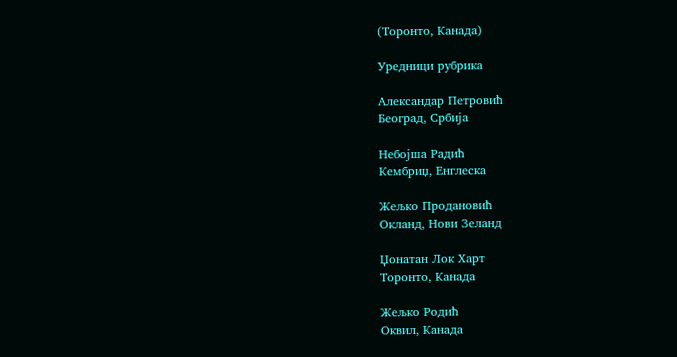(Торонто, Канада)

Уредници рубрика

Александар Петровић
Београд, Србија

Небојша Радић
Кембриџ, Енглеска

Жељко Продановић
Окланд, Нови Зеланд

Џонатан Лок Харт
Торонто, Канада

Жељко Родић
Оквил, Канада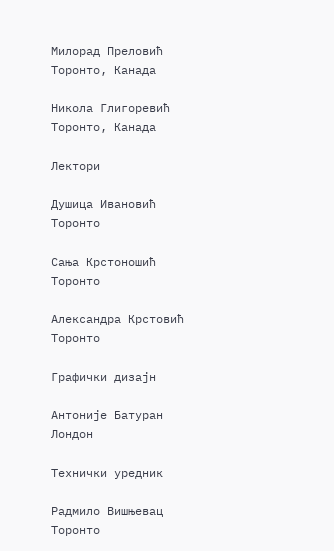Милорад Преловић
Торонто, Канада

Никола Глигоревић
Торонто, Канада

Лектори

Душица Ивановић
Торонто

Сања Крстоношић
Торонто

Александра Крстовић
Торонто

Графички дизајн

Антоније Батуран
Лондон

Технички уредник

Радмило Вишњевац
Торонто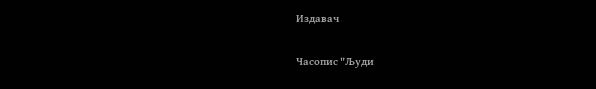Издавач

Часопис "Људи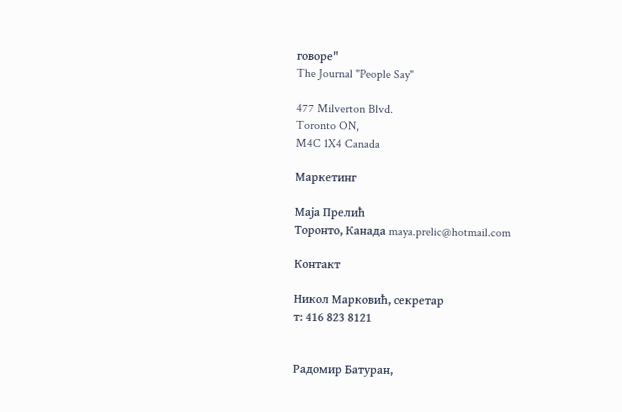говоре"
The Journal "People Say"

477 Milverton Blvd.
Toronto ON,
M4C 1X4 Canada

Маркетинг

Маја Прелић
Торонто, Канада maya.prelic@hotmail.com

Контакт

Никол Марковић, секретар
т: 416 823 8121


Радомир Батуран,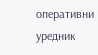oперативни уредник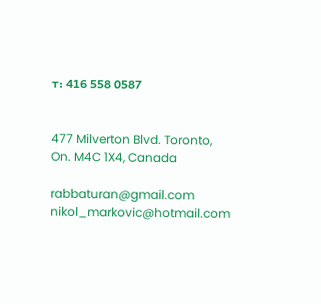т: 416 558 0587


477 Milverton Blvd. Toronto,
On. M4C 1X4, Canada

rabbaturan@gmail.com nikol_markovic@hotmail.com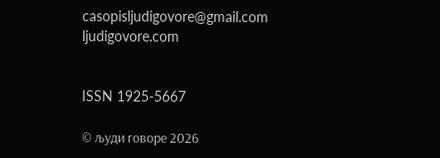casopisljudigovore@gmail.com ljudigovore.com


ISSN 1925-5667

© људи говоре 2026